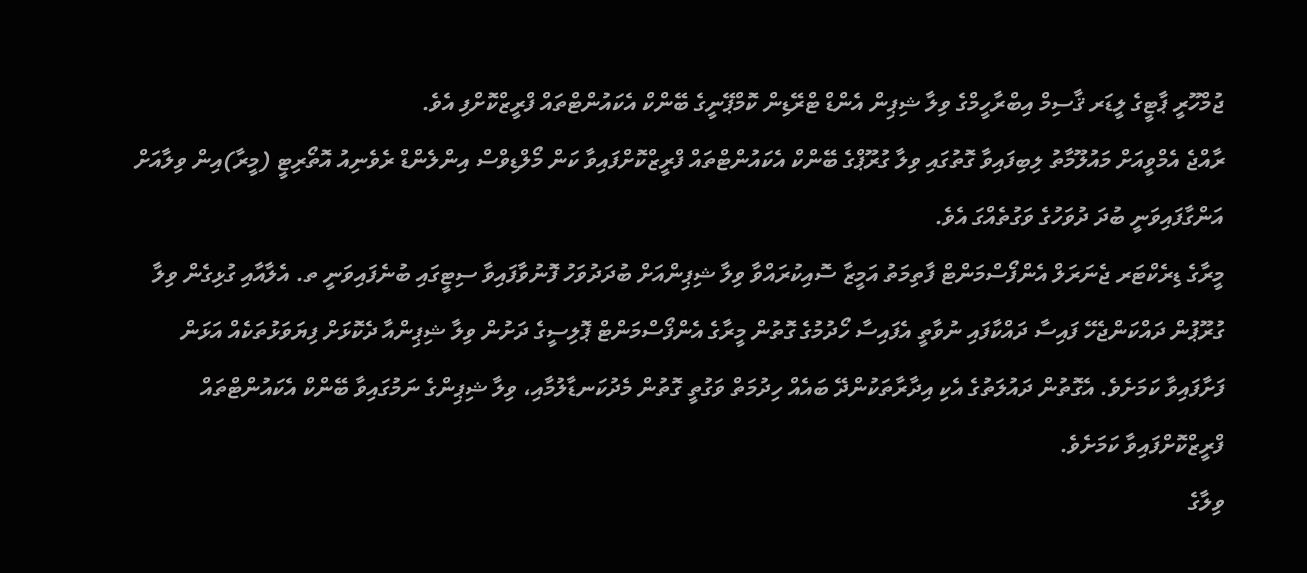ޖުމްހޫރީ ޕާޓީގެ ލީޑަރ ޤާސިމް އިބްރާހީމްގެ ވިލާ ޝިޕިން އެންޑް ޓްރޭޑިން ކޮމްޕޭނީގެ ބޭންކް އެކައުންޓްތައް ފްރީޒްކޮށްފި އެވެ.
ރާއްޖެ އެމްވީއަށް މައުލޫމާތު ލިބިފައިވާ ގޮތުގައި ވިލާ ގުރޫޕްގެ ބޭންކް އެކައުންޓްތައް ފްރީޒްކޮށްފައިވާ ކަން މޯލްޑިވްސް އިންލެންޑް ރެވެނިއު އޮތޯރިޓީ (މީރާ)އިން ވިލާއަށް އަންގާފައިވަނީ ބުދަ ދުވަހުގެ ވަގުތެއްގަ އެވެ.
މީރާގެ ޑިރެކްޓަރ ޖެނަރަލް އެންފޯސްމަންޓް ފާތިމަތު އަމީޒާ ސޮއިކުރައްވާ ވިލާ ޝިޕިންއަށް ބުދަދުވަހު ފޮނުވާފައިވާ ސިޓީގައި ބުނެފައިވަނީ ތ. އެލާއާއި ގުޅިގެން ވިލާ ގުރޫޕުން ދައްކަންޖެހޭ ފައިސާ ދައްކާފައި ނުވާތީ އެފައިސާ ހޯދުމުގެ ގޮތުން މީރާގެ އެންފޯސްމަންޓް ޕޮލިސީގެ ދަށުން ވިލާ ޝިޕިންއާ ދެކޮޅަށް ފިޔަވަޅުތަކެއް އަޅަން ފަށާފައިވާ ކަމަށެވެ. އެގޮތުން ދައުލަތުގެ އެކި އިދާރާތަކުންދޭ ބައެއް ހިދުމަތް ވަގުތީ ގޮތުން މެދުކަނޑާލުމާއި، ވިލާ ޝިޕިންގެ ނަމުގައިވާ ބޭންކް އެކައުންޓްތައް ފްރީޒްކޮށްފައިވާ ކަމަށެވެ.
ވިލާގެ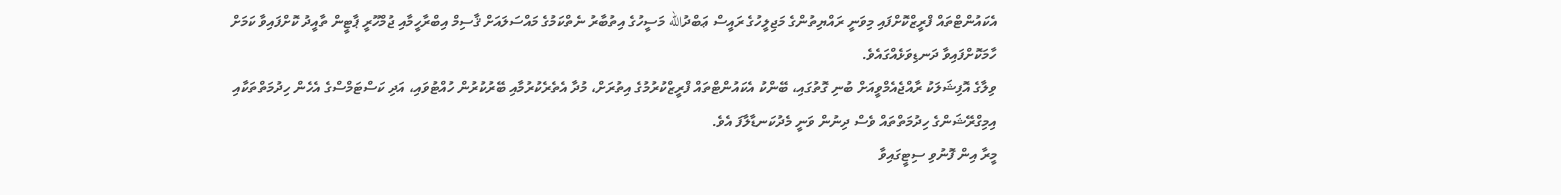އެކައުންޓްތައް ފްރީޒްކޮށްފައި މިވަނީ ރައްޔިތުންގެ މަޖިލީހުގެ ރައީސް ޢަބްދުالله މަސީހުގެ އިތުބާރު ނެތްކަމުގެ މައްސަލައަށް ޤާސިމް އިބްރާހީމާއި ޖުމްހޫރީ ޕާޓީން ތާއީދު ކޮށްފައިވާ ކަމަށް ހާމަކޮށްފައިވާ ދަނޑިވަޅެއްގައެވެ.
ވިލާގެ އޮފިޝަލަކު ރާއްޖެއެމްވީއަށް ބުނި ގޮތުގައި، ބޭންކު އެކައުންޓްތައް ފްރީޒްކުރުމުގެ އިތުރަށް، މުދާ އެތެރެކުރުމާއި ބޭރުކުރުން ހުއްޓުވައި، އަދި ކަސްޓަމްސްގެ އެހެން ހިދުމަތްތަކާއި އިމިގްރޭޝަންގެ ހިދުމަތްތައް ވެސް ދިނުން ވަނީ މެދުކަނޑާލާފަ އެވެ.
މީރާ އިން ފޮނުވި ސިޓީގައިވާ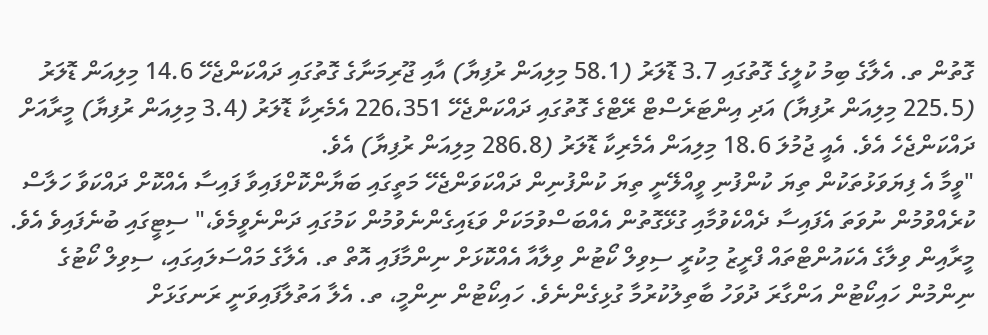ގޮތުން ތ. އެލާގެ ބިމު ކުލީގެ ގޮތުގައި 3.7 ޑޮލަރު (58.1 މިލިއަން ރުފިޔާ) އާއި ޖޫރިމަނާގެ ގޮތުގައި ދައްކަންޖެހޭ 14.6 މިލިއަން ޑޮލަރު (225.5 މިލިއަން ރުފިޔާ) އަދި އިންޓަރެސްޓް ރޭޓްގެ ގޮތުގައި ދައްކަންޖެހޭ 226،351 އެމެރިކާ ޑޮލަރު (3.4 މިލިއަން ރުފިޔާ) މީރާއަށް ދައްކަންޖެހެ އެވެ. އެއީ ޖުމުލަ 18.6 މިލިއަން އެމެރިކާ ޑޮލަރު (286.8 މިލިއަން ރުފިޔާ) އެވެ.
"ވީމާ އެ ފިޔަވަޅުތަކުން ތިޔަ ކުންފުނި ވީއްލޭނީ ތިޔަ ކުންފުނިން ދައްކަވަންޖެހޭ މަތީގައި ބަޔާންކޮށްފައިވާ ފައިސާ އެއްކޮށް ދައްކަވާ ހަލާސް ކުރެއްވުމުން ނުވަތަ އެފައިސާ ދެއްކެވުމާއި ގުޅޭގޮތުން އެއްބަސްވުމަކަށް ވަޑައިގެންނެވުމުން ކަމުގައި ދަންނެވީމެވެ،" ސިޓީގައި ބުނެފައިވެ އެވެ.
މީރާއިން ވިލާގެ އެކައުންޓްތައް ފްރީޒު މިކުރީ ސިވިލް ކޯޓުން ވިލާއާ އެއްކޮޅަށް ނިންމާފައި އޮތް ތ. އެލާގެ މައްސަލައިގައި، ސިވިލް ކޯޓުގެ ނިންމުން ހައިކޯޓުން އަންގާރަ ދުވަހު ބާތިލުކުރުމާ ގުޅިގެންނެވެ. ހައިކޯޓުން ނިންމީ، ތ. އެލާ އަތުލާފައިވަނީ ރަނގަޅަށް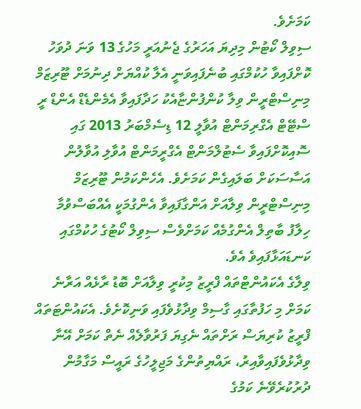ކަމަށެވެ.
ސިވިލް ކޯޓުން މިދިޔަ އަހަރުގެ ޖެނުއަރީ މަހުގެ 13 ވަނަ ދުވަހު ކޮށްފައިވާ ހުކުމްގައި ބުނެފައިވަނީ އެލާ ކުއްޔަށް ދިނުމަށް ޓޫރިޒަމް މިނިސްޓްރީން ވިލާ ކުންފުންޏާއެކު ހަދާފައިވާ އެމެންޑެޑް އެންޑް ރީ ސްޓޭޓް އެގްރިމަންޓް އުވާލީ 12 ޑިސެމްބަރު 2013 ގައި ސޮއިކޮށްފައިވާ ސެޓުލްމަންޓް އެގްރީމަންޓް އުވާލި އުވާލުން އަސާސަކަށް ބަލައިގެން ކަމަށެވެ. އެހެންކަމުން ޓޫރިޒަމް މިނިސްޓްރީން ވިލާއަށް އަންގާފައިވާ އެންގުމަކީ އެއްބަސްވުމާ ހިލާފު ބާތިލް އެންގުމެއް ކަމަށްވެސް ސިވިލް ކޯޓުގެ ހުކުމްގައި ކަނޑައަޅާފައިވެ އެވެ.
ވިލާގެ އެކައުންޓްތައް ފްރީޒު މިކުރީ ވިލާއަށް ބޮޑު ރާޅެއް އަރާނެ ކަމަށް މި ހަފުތާގައި ގާސިމް ވިދާޅުވެފައި ވަނިކޮށެވެ. އެކައުންޓަތައް ފްރީޒު ކުރިޔަސް ރަށްތައް ނެގިޔަ ފަރުވާލެއް ނެތް ކަމަށް އޭނާ ވިދާޅުވެފައިވާއިރު، ރައްޔިތުންގެ މަޖިލީހުގެ ރައީސް މަގާމުން ދުރުކުރެވޭނެ ކަމުގެ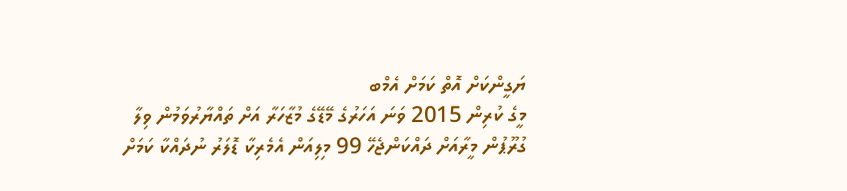ޔަގީންކަށް އޮތް ކަމަށް އެމްބ
މީގެ ކުރިން 2015 ވަނަ އަހަރުގެ މޭޑޭގެ މުޒާހަރާ އަށް ތައްޔާރުވަމުން ވިލާ ގުރޫޕުން މީރާއަށް ދައްކަންޖެހޭ 99 މިލިއަން އެމެރިކާ ޑޮލަރު ނުދައްކާ ކަމަށް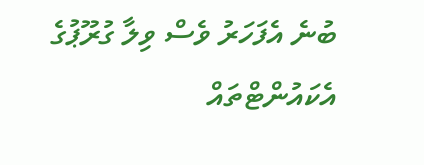ބުނެ އެފަހަރު ވެސް ވިލާ ގުރޫޕުގެ އެކައުންޓްތައް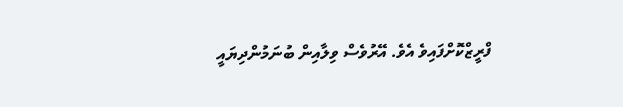ފްރީޒްކޮށްފައިވެ އެވެ. އޭރުވެސް ވިލާއިން ބުނަމުންދިޔައީ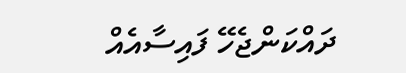ދައްކަންޖެހޭ ފައިސާއެއް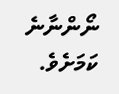ނޯންނާނެ ކަމަށެވެ.